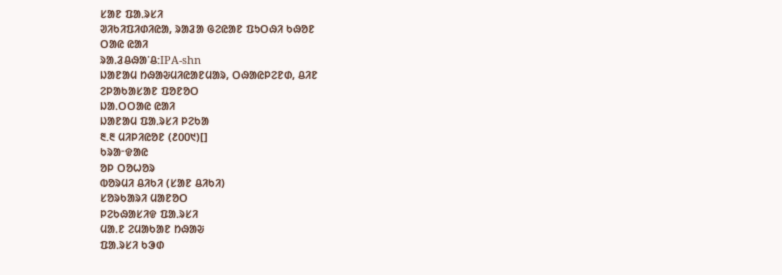ᱥᱟᱱ ᱯᱟᱹᱨᱥᱤ
ᱣᱤᱠᱤᱯᱤᱰᱤᱭᱟ, ᱨᱟᱲᱟ ᱜᱮᱭᱟᱱ ᱯᱩᱛᱷᱤ ᱠᱷᱚᱱ
ᱛᱟᱭ ᱭᱟᱤ
ᱨᱟᱹᱲᱪᱷᱟᱸᱪ:IPA-shn
ᱡᱟᱱᱟᱢ ᱴᱷᱟᱶᱢᱤᱭᱟᱱᱢᱟᱨ, ᱛᱷᱟᱭᱞᱮᱱᱰ, ᱪᱤᱱ
ᱮᱞᱟᱠᱟᱥᱟᱱ ᱯᱚᱱᱚᱛ
ᱡᱟᱹᱛᱛᱟᱭ ᱭᱟᱤ
ᱡᱟᱱᱟᱢ ᱯᱟᱹᱨᱥᱤ ᱞᱮᱠᱟ
᱓.᱓ ᱢᱤᱞᱤᱭᱚᱱ (᱒᱐᱐᱑)[]
ᱠᱨᱟᱼᱫᱟᱭ
ᱚᱞ ᱛᱚᱦᱚᱨ
ᱵᱚᱨᱢᱤ ᱪᱤᱠᱤ (ᱥᱟᱱ ᱪᱤᱠᱤ)
ᱥᱚᱨᱠᱟᱨᱤ ᱢᱟᱱᱚᱛ
ᱞᱮᱠᱷᱟᱥᱤᱫ ᱯᱟᱹᱨᱥᱤ
ᱢᱟᱹᱱ ᱮᱢᱟᱠᱟᱱ ᱴᱷᱟᱶ
ᱯᱟᱹᱨᱥᱤ ᱠᱳᱰ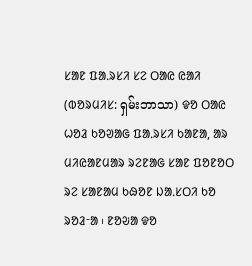ᱥᱟᱱ ᱯᱟᱹᱨᱥᱤ ᱥᱮ ᱛᱟᱭ ᱭᱟᱤ (ᱵᱚᱨᱢᱤᱥ: ရှမ်းဘာသာ) ᱫᱚ ᱛᱟᱭ ᱦᱚᱲ ᱠᱚᱣᱟᱜ ᱯᱟᱹᱨᱥᱤ ᱠᱟᱱᱟ, ᱟᱨ ᱢᱤᱭᱟᱱᱢᱟᱨ ᱨᱮᱱᱟᱜ ᱥᱟᱱ ᱯᱚᱱᱚᱛ ᱨᱮ ᱥᱟᱱᱟᱢ ᱠᱷᱚᱱ ᱡᱟᱹᱥᱛᱤ ᱠᱚ ᱨᱚᱲᱼᱟ ᱾ ᱱᱚᱶᱟ ᱫᱚ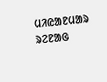ᱢᱤᱭᱟᱱᱢᱟᱨ ᱨᱮᱱᱟᱜ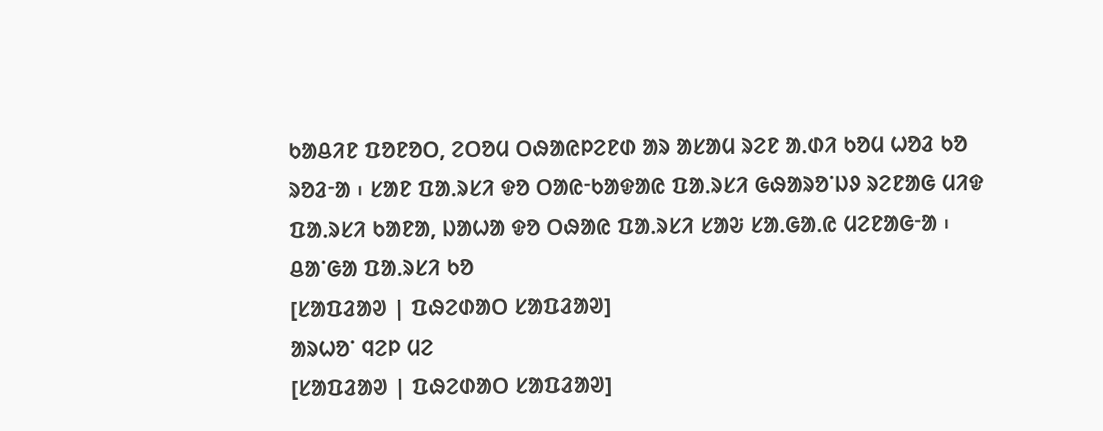ᱠᱟᱪᱤᱱ ᱯᱚᱱᱚᱛ, ᱮᱛᱚᱢ ᱛᱷᱟᱭᱞᱮᱱᱰ ᱟᱨ ᱟᱥᱟᱢ ᱨᱮᱱ ᱟᱹᱰᱤ ᱠᱚᱢ ᱦᱚᱲ ᱠᱚ ᱨᱚᱲᱼᱟ ᱾ ᱥᱟᱱ ᱯᱟᱹᱨᱥᱤ ᱫᱚ ᱛᱟᱭᱼᱠᱟᱫᱟᱭ ᱯᱟᱹᱨᱥᱤ ᱜᱷᱟᱨᱚᱸᱡᱽ ᱨᱮᱱᱟᱜ ᱢᱤᱫ ᱯᱟᱹᱨᱥᱤ ᱠᱟᱱᱟ, ᱡᱟᱦᱟ ᱫᱚ ᱛᱷᱟᱭ ᱯᱟᱹᱨᱥᱤ ᱥᱟᱶ ᱥᱟᱹᱜᱟᱹᱭ ᱢᱮᱱᱟᱜᱼᱟ ᱾
ᱪᱟᱸᱜᱟ ᱯᱟᱹᱨᱥᱤ ᱠᱚ
[ᱥᱟᱯᱲᱟᱣ | ᱯᱷᱮᱰᱟᱛ ᱥᱟᱯᱲᱟᱣ]
ᱟᱨᱦᱚᱸ ᱧᱮᱞ ᱢᱮ
[ᱥᱟᱯᱲᱟᱣ | ᱯᱷᱮᱰᱟᱛ ᱥᱟᱯᱲᱟᱣ]